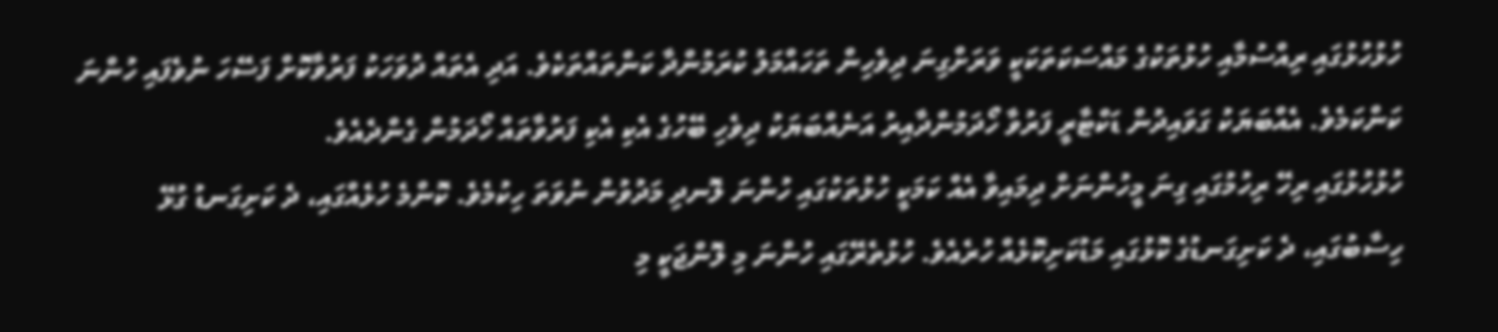ހުޅުހުޅުގައި ރިއްސުމާއި ހުޅުތަކުގެ މައްސަކަތަކަކީ ވަރަށްގިނަ ދިވެހިން ތަހައްމަލު ކުރަމުންދާ ކަންތައްތަކެވެ. އަދި އެތައް ދުވަހަކު ފަރުވާކޮށް ފަސޭހަ ނުވެފައި ހުންނަ ކަންކަމެވެ. އެއްބަޔަކު ގަވައިދުން ޑަކްޓާރީ ފަރުވާ ހޯދަމުންދާއިރު އަނެއްބަޔަކު ދިވެހި ބޭހުގެ އެކި އެކި ފަރުވާތައް ހޯދަމުން ގެންދެއެވެ.
ހުޅުހުޅުގައި ރިހޭ ރިހުމުގައި ގިނަ މީހުންނަށް ދިމައިވާ އެއް ކަމަކީ ހުޅުތަކުގައި ހުންނަ ލޮނދި މަދުވުން ނުވަތަ ހިކުމެވެ. ކޮންމެ ހުޅެއްގައި، ދެ ކަށިގަނޑު ގުޅޭ ހިސާބުގައި، ދެ ކަށިގަނޑުގެ ކޮޅުގައި މަޑުކަށިކޮޅެއް ހުރެއެވެ. ހުޅުތެރޭގައި ހުންނަ މި ލޮންޖަކީ މި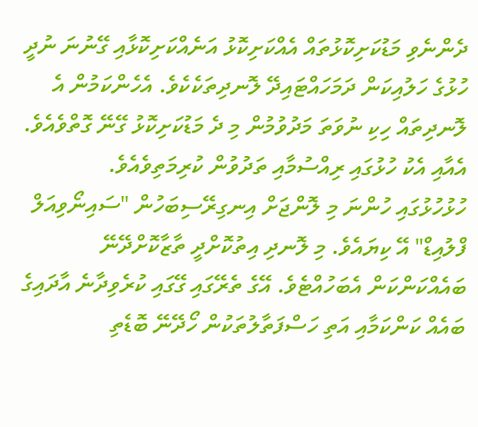ދެންނެވި މަޑުކަށިކޮޅުތައް އެއްކަށިކޮޅު އަނެއްކަށިކޮޅާއި ގޭނުނަ ނުދީ ހުޅުގެ ހަލުއިކަން ދަމަހައްޓައިދޭ ލޮނދިތަކެކެވެ. އެހެންކަމުން އެ ލޮނދިތައް ހިކި ނުވަތަ މަދުވުމުން މި ދެ މަޑުކަށިކޮޅު ގޭނޭ ގޮތްވެއެވެ. އެއާއި އެކު ހުޅުގައި ރިއްސުމާއި ތަދުވުން ކުރިމަތިވެއެވެ.
ހުޅުހުޅުގައި ހުންނަ މި ލޮންޖަށް އިނގިރޭސިބަހުން "ސައިނޯވިއަލް ފްލުއިޑް" އޭ ކިޔައެވެ. މި ލޮނދި އިތުކޮށްދީ ތާޒާކޮށްދޭނޭ ބައެއްކަންކަން އެބަހުއްޓެވެ. އޭގެ ތެރޭގައި ގޭގައި ކުރެވިދާނެ އާދައިގެ ބައެއް ކަންކަމާއި އަތި ހަސްފަތާލުތަކުން ހޯދޭނޭ ބޮޑެތި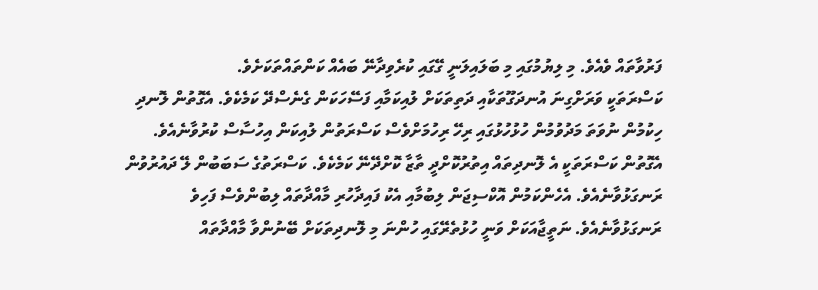ފަރުވާތައް ވެއެވެ. މި ލިޔުމުގައި މި ބަލައިލަނީ ގޭގައި ކުރެވިދާނޭ ބައެއް ކަންތައްތަކަށެވެ.
ކަސްރަތަކީ ވަރަށްގިނަ އުނދަގޫތަކާއި ދަތިތަކަށް ލުއިކަމާއި ފަސޭހަކަން ގެނެސްދޭ ކަމެކެވެ. އެގޮތުން ލޮނދި ހިކުމުން ނުވަތަ މަދުވުމުން ހުޅުހުޅުގައި ރިހޭ ރިހުމަށްވެސް ކަސްރަތުން ލުއިކަން އިހުސާސް ކުރުވާނެއެވެ. އެގޮތުން ކަސްރަތަކީ އެ ލޮނދިތައް އިތުރުކޮށްދީ ތާޒާ ކޮށްދޭނޭ ކަމެކެވެ. ކަސްރަތުގެ ސަބަބުން ލޭ ދައުރުވުން ރަނގަޅުވާނެއެވެ. އެހެންކަމުން އޮކްސިޖަން ލިބުމާއި އެކު ފައިދާހުރި މާއްދާތައް ލިބުންވެސް ފަހިވެ ރަނގަޅުވާނެއެވެ. ނަތީޖާއަކަށް ވަނީ ހުޅުތެރޭގައި ހުންނަ މި ލޮނދިތަކަށް ބޭނުންވާ މާއްދާތައް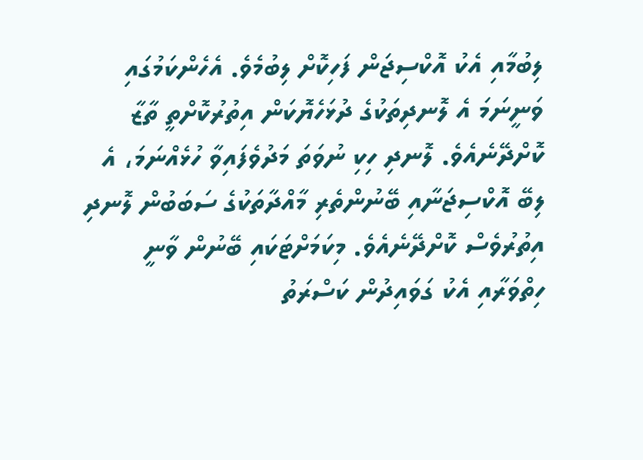ލިބުމާއި އެކު އޮކްސިޖަން ފަހިކޮށް ލިބުމެވެ. އެހެންކަމުގައި ވަނީނަމަ އެ ލޮނދިތަކުގެ ދުޅަހެޔޮކަން އިތުރުކޮށްތީ ތާޒާ ކޮށްދޭނެއެވެ. ލޮނދި ހިކި ނުވަތަ މަދުވެފައިވާ ހުޅެއްނަމަ، އެ ލިބޭ އޮކްސިޖަނާއި ބޭނުންތެރި މާއްދާތަކުގެ ސަބަބުން ލޮނދި އިތުރުވެސް ކޮށްދޭނެއެވެ. މިކަމަށްޓަކައި ބޭނުން ވާނީ ހިތްވަރާއި އެކު ގަވައިދުން ކަސްރަތު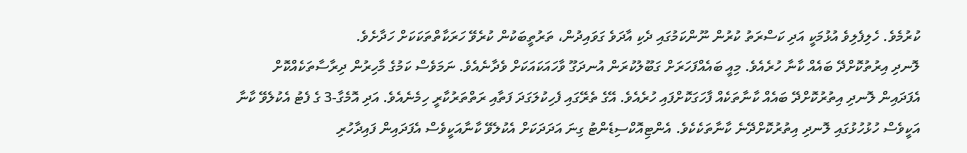ކުރުމެވެ. ހެލިފެލިވެ އުޅުމަކީ އަދި ކަސްރަތު ކުރުން ނޫންކަމުގައި ދެކި އާދަވެ ގަވައިދުން، ތަރުތީބަކުން ކުރެވޭ ހަރަކާތްތަކަކަށް ހަދާށެވެ.
ލޮނދި އިރުތުކޮށްދޭ ބައެއް ކާނާ ހުރެއެވެ. މިއީ ބައެއްފަހަރަށް ގަބޫލުކުރަން އުނދަގޫ ވާހައަކައަކަށް ވެދާނެއެވެ. ނަމަވެސް ކަމުގެ މާހިރުން ދިރާސާތަކެއްކޮށް އެފަދައިން ލޮނދި އިތުރުކޮށްދޭ ބައެއް ކާނާތަކެއް ފާހަގަކޮށްފައި ހުރެއެވެ. އޭގެ ތެރޭގައި ފެހިކުލަގަދަ ފަތާއި ރަތްތަރުކާރީ ހިމެނެއެވެ. އަދި އޮމެގާ-3 ގެ ފެޓު އެކުލެވޭ ކާނާ އަކީވެސް ހުޅުހުޅުގައި ލޮނދި އިތުރުކޮށްދޭނެ ކާނާތަކެކެވެ. އެންޓިއޮކްސިޑެންޓު ގިނަ އަދަދަކަށް އެކުލެވޭ ކާނާއަކީވެސް އެފަދައިން ފައިދާހުރި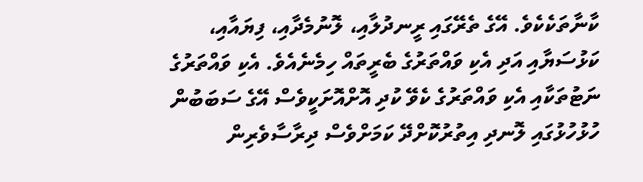ކާނާތަކެކެވެ. އޭގެ ތެރޭގައި ރީނދުލާއި، ލޮނުމެދާއި، ފިޔައާއި، ކަޅުސަޔާއި އަދި އެކި ވައްތަރުގެ ބެރީތައް ހިމެނެއެވެ. އެކި ވައްތަރުގެ ނަޓުތަކާއި އެކި ވައްތަރުގެ ކެވޭ ކުދި އޮށްއޮށަކީވެސް އޭގެ ސަބަބުން ހުޅުހުޅުގައި ލޮނދި އިތުރުކޮށްދޭ ކަމަށްވެސް ދިރާސާވެރިން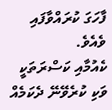ފާހަގަ ކުރައްވާފައި ވެއެވެ.
ކެއުމާއި ކަސްރަތަކީ ވަކި ކުރެވޭނޭ ދެކަމެއް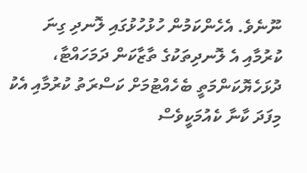ނޫނެވެ. އެހެންކަމުން ހުޅުހުޅުގައި ލޮނދި ގިނަ ކުރުމާއި އެ ލޮނދިތަކުގެ ތާޒާކަން ދަމަހައްޓާ، ދުޅަހެޔޮކަންމަތީ ބެހެއްޓުމަށް ކަސްރަތު ކުރުމާއި އެކު މިފަދަ ކާނާ ކެއުމަކީވެސް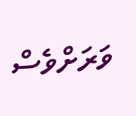ވަރަށްވެސް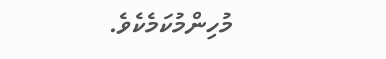މުހިންމުކަމެކެވެ.